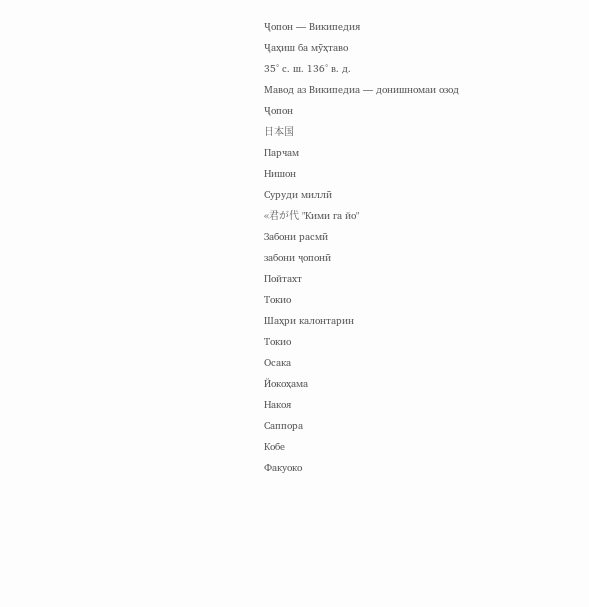Ҷопон — Википедия
Ҷаҳиш ба мӯҳтаво
35° с. ш. 136° в. д.
Мавод аз Википедиа — донишномаи озод
Ҷопон
日本国
Парчам
Нишон
Суруди миллӣ
«君が代 "Кими га йо"
Забони расмӣ
забони ҷопонӣ
Пойтахт
Токио
Шаҳри калонтарин
Токио
Осака
Йокоҳама
Накоя
Саппора
Кобе
Факуоко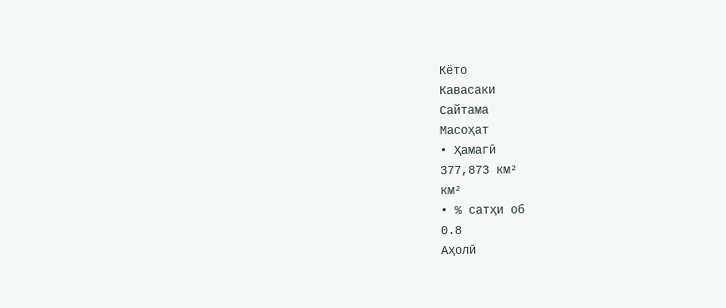Кёто
Кавасаки
Сайтама
Масоҳат
• Ҳамагӣ
377,873 км²
км²
• % сатҳи об
0.8
Аҳолӣ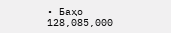• Баҳо
128,085,000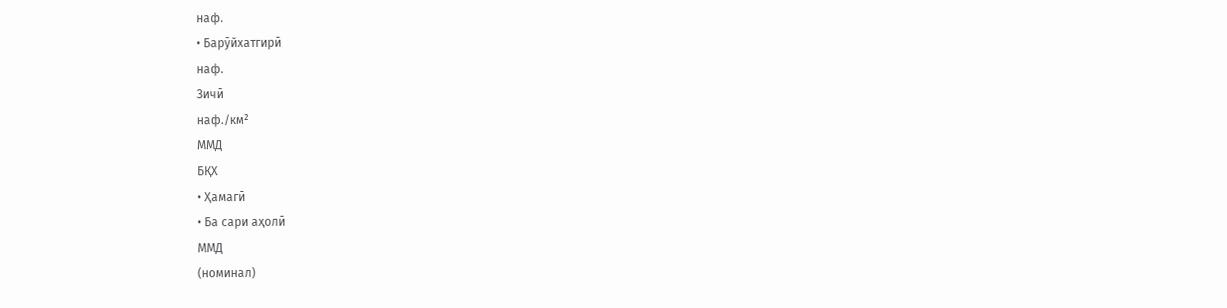наф.
• Барӯйхатгирӣ
наф.
Зичӣ
наф./км²
ММД
БҚХ
• Ҳамагӣ
• Ба сари аҳолӣ
ММД
(номинал)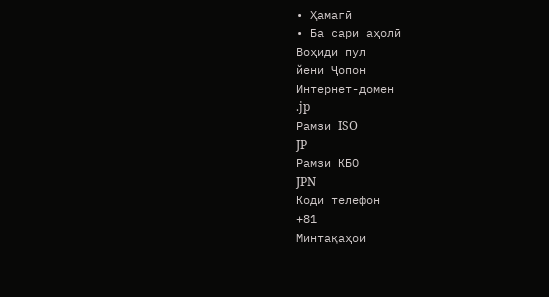• Ҳамагӣ
• Ба сари аҳолӣ
Воҳиди пул
йени Ҷопон
Интернет-домен
.jp
Рамзи ISO
JP
Рамзи КБО
JPN
Коди телефон
+81
Минтақаҳои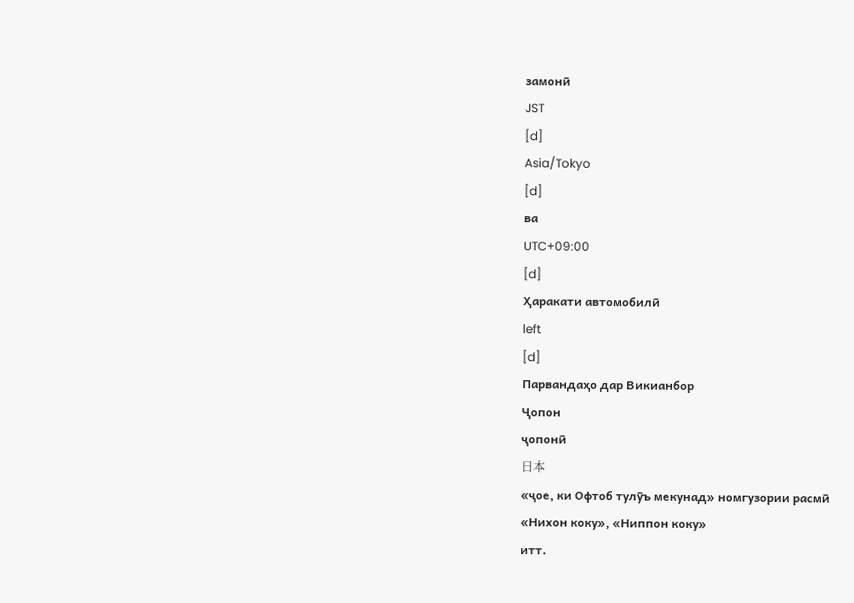замонӣ
JST
[d]
Asia/Tokyo
[d]
ва
UTC+09:00
[d]
Ҳаракати автомобилӣ
left
[d]
Парвандаҳо дар Викианбор
Ҷопон
ҷопонӣ
日本
«ҷое, ки Офтоб тулӯъ мекунад» номгузории расмӣ
«Нихон коку», «Ниппон коку»
итт.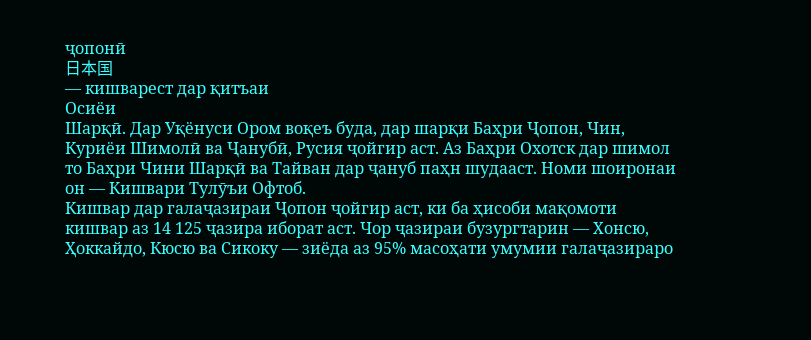ҷопонӣ
日本国
— кишварест дар қитъаи
Осиёи
Шарқӣ. Дар Уқёнуси Ором воқеъ буда, дар шарқи Баҳри Ҷопон, Чин, Куриёи Шимолӣ ва Ҷанубӣ, Русия ҷойгир аст. Аз Баҳри Охотск дар шимол то Баҳри Чини Шарқӣ ва Тайван дар ҷануб паҳн шудааст. Номи шоиронаи он — Кишвари Тулӯъи Офтоб.
Кишвар дар галаҷазираи Ҷопон ҷойгир аст, ки ба ҳисоби мақомоти кишвар аз 14 125 ҷазира иборат аст. Чор ҷазираи бузургтарин — Хонсю, Ҳоккайдо, Кюсю ва Сикоку — зиёда аз 95% масоҳати умумии галаҷазираро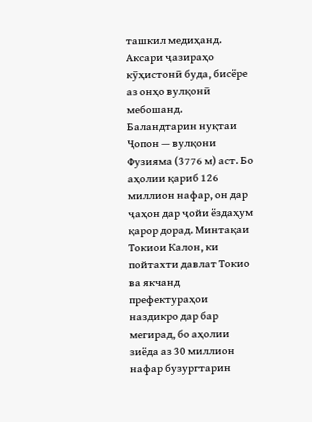ташкил медиҳанд. Аксари ҷазираҳо кӯҳистонӣ буда, бисёре аз онҳо вулқонӣ мебошанд. Баландтарин нуқтаи Ҷопон — вулқони Фузияма (3776 м) аст. Бо аҳолии қариб 126 миллион нафар, он дар ҷаҳон дар ҷойи ёздаҳум қарор дорад. Минтақаи Токиои Калон, ки пойтахти давлат Токио ва якчанд префектураҳои наздикро дар бар мегирад, бо аҳолии зиёда аз 30 миллион нафар бузургтарин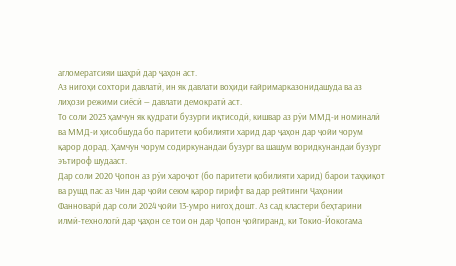агломератсияи шаҳрӣ дар ҷаҳон аст.
Аз нигоҳи сохтори давлатӣ, ин як давлати воҳиди ғайримарказонидашуда ва аз лиҳози режими сиёсӣ — давлати демократӣ аст.
То соли 2023 ҳамчун як қудрати бузурги иқтисодӣ, кишвар аз рӯи ММД-и номиналӣ ва ММД-и ҳисобшуда бо паритети қобилияти харид дар ҷаҳон дар ҷойи чорум қарор дорад. Ҳамчун чорум содиркунандаи бузург ва шашум воридкунандаи бузург эътироф шудааст.
Дар соли 2020 Ҷопон аз рӯи хароҷот (бо паритети қобилияти харид) барои таҳқиқот ва рушд пас аз Чин дар ҷойи сеюм қарор гирифт ва дар рейтинги Ҷаҳонии Фанноварӣ дар соли 2024 ҷойи 13-умро нигоҳ дошт. Аз сад кластери беҳтарини илмӣ-технологӣ дар ҷаҳон се тои он дар Ҷопон ҷойгиранд, ки Токио-Йокогама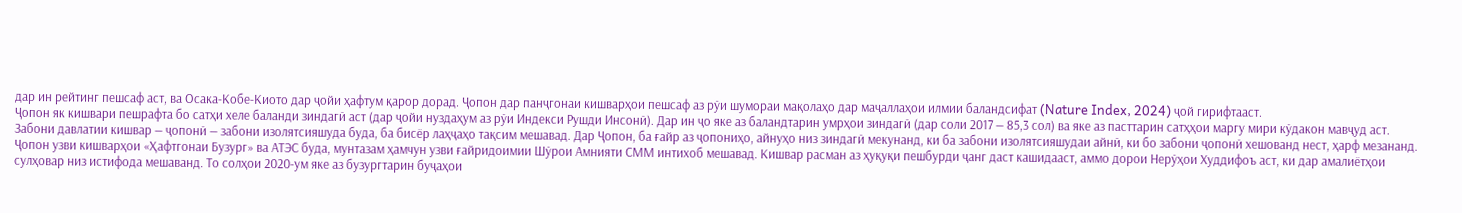дар ин рейтинг пешсаф аст, ва Осака-Кобе-Киото дар ҷойи ҳафтум қарор дорад. Ҷопон дар панҷгонаи кишварҳои пешсаф аз рӯи шумораи мақолаҳо дар маҷаллаҳои илмии баландсифат (Nature Index, 2024) ҷой гирифтааст.
Ҷопон як кишвари пешрафта бо сатҳи хеле баланди зиндагӣ аст (дар ҷойи нуздаҳум аз рӯи Индекси Рушди Инсонӣ). Дар ин ҷо яке аз баландтарин умрҳои зиндагӣ (дар соли 2017 — 85,3 сол) ва яке аз пасттарин сатҳҳои маргу мири кӯдакон мавҷуд аст.
Забони давлатии кишвар — ҷопонӣ — забони изолятсияшуда буда, ба бисёр лаҳҷаҳо тақсим мешавад. Дар Ҷопон, ба ғайр аз ҷопониҳо, айнуҳо низ зиндагӣ мекунанд, ки ба забони изолятсияшудаи айнӣ, ки бо забони ҷопонӣ хешованд нест, ҳарф мезананд.
Ҷопон узви кишварҳои «Ҳафтгонаи Бузург» ва АТЭС буда, мунтазам ҳамчун узви ғайридоимии Шӯрои Амнияти СММ интихоб мешавад. Кишвар расман аз ҳуқуқи пешбурди ҷанг даст кашидааст, аммо дорои Нерӯҳои Худдифоъ аст, ки дар амалиётҳои сулҳовар низ истифода мешаванд. То солҳои 2020-ум яке аз бузургтарин буҷаҳои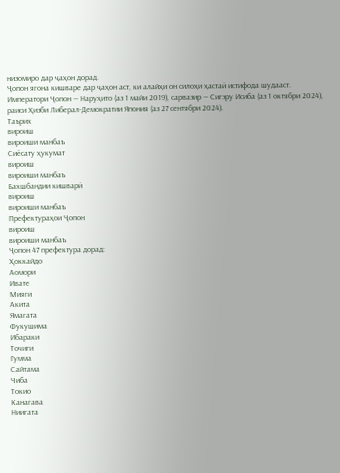низомиро дар ҷаҳон дорад.
Ҷопон ягона кишваре дар ҷаҳон аст, ки алайҳи он силоҳи ҳастаӣ истифода шудааст.
Императори Ҷопон — Наруҳито (аз 1 майи 2019), сарвазир — Сигэру Исиба (аз 1 октябри 2024), раиси Ҳизби Либерал-Демократии Япония (аз 27 сентябри 2024).
Таърих
вироиш
вироиши манбаъ
Сиёсату ҳукумат
вироиш
вироиши манбаъ
Бахшбандии кишварӣ
вироиш
вироиши манбаъ
Префектураҳои Ҷопон
вироиш
вироиши манбаъ
Ҷопон 47 префектура дорад:
Ҳоккайдо
Аомори
Ивате
Мияги
Акита
Ямагата
Фукушима
Ибараки
Точиги
Гумма
Сайтама
Чиба
Токио
Канагава
Ниигата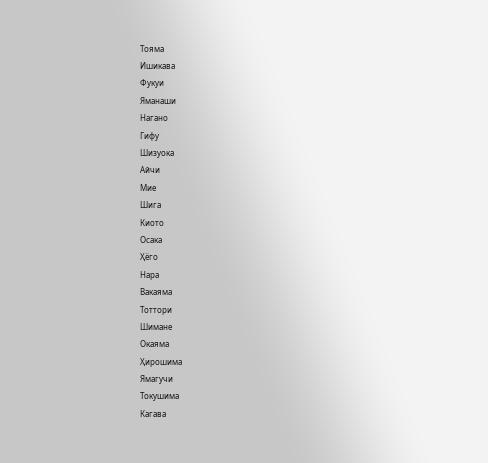Тояма
Ишикава
Фукуи
Яманаши
Нагано
Гифу
Шизуока
Айчи
Мие
Шига
Киото
Осака
Ҳёго
Нара
Вакаяма
Тоттори
Шимане
Окаяма
Ҳирошима
Ямагучи
Токушима
Кагава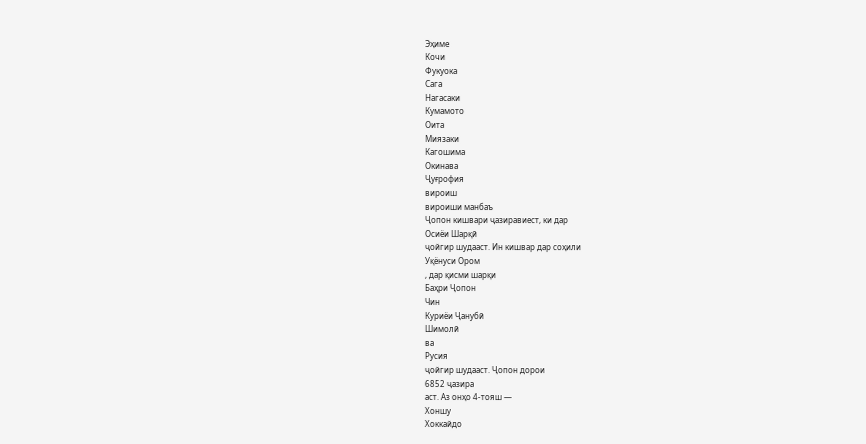Эҳиме
Кочи
Фукуока
Сага
Нагасаки
Кумамото
Оита
Миязаки
Кагошима
Окинава
Ҷуғрофия
вироиш
вироиши манбаъ
Ҷопон кишвари ҷазиравиест, ки дар
Осиёи Шарқӣ
ҷойгир шудааст. Ин кишвар дар соҳили
Уқёнуси Ором
, дар қисми шарқи
Баҳри Ҷопон
Чин
Куриёи Ҷанубӣ
Шимолӣ
ва
Русия
ҷойгир шудааст. Ҷопон дорои
6852 ҷазира
аст. Аз онҳо 4-тояш —
Хоншу
Хоккайдо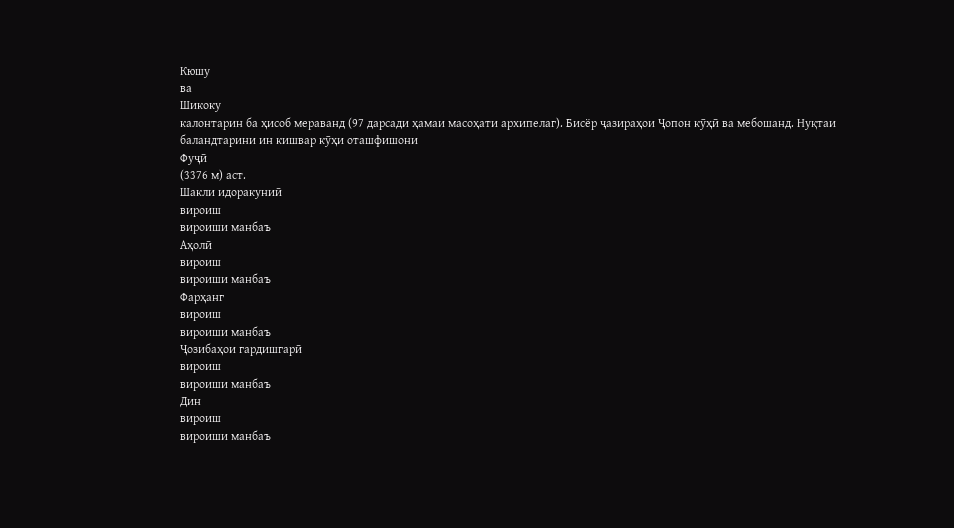Кюшу
ва
Шикоку
калонтарин ба ҳисоб мераванд (97 дарсади ҳамаи масоҳати архипелаг). Бисёр ҷазираҳои Ҷопон кӯҳӣ ва мебошанд. Нуқтаи баландтарини ин кишвар кӯҳи оташфишони
Фуҷӣ
(3376 м) аст.
Шакли идоракуниӣ
вироиш
вироиши манбаъ
Аҳолӣ
вироиш
вироиши манбаъ
Фарҳанг
вироиш
вироиши манбаъ
Ҷозибаҳои гардишгарӣ
вироиш
вироиши манбаъ
Дин
вироиш
вироиши манбаъ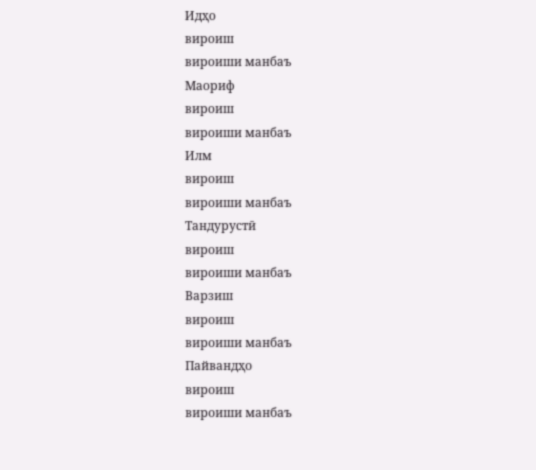Идҳо
вироиш
вироиши манбаъ
Маориф
вироиш
вироиши манбаъ
Илм
вироиш
вироиши манбаъ
Тандурустӣ
вироиш
вироиши манбаъ
Варзиш
вироиш
вироиши манбаъ
Пайвандҳо
вироиш
вироиши манбаъ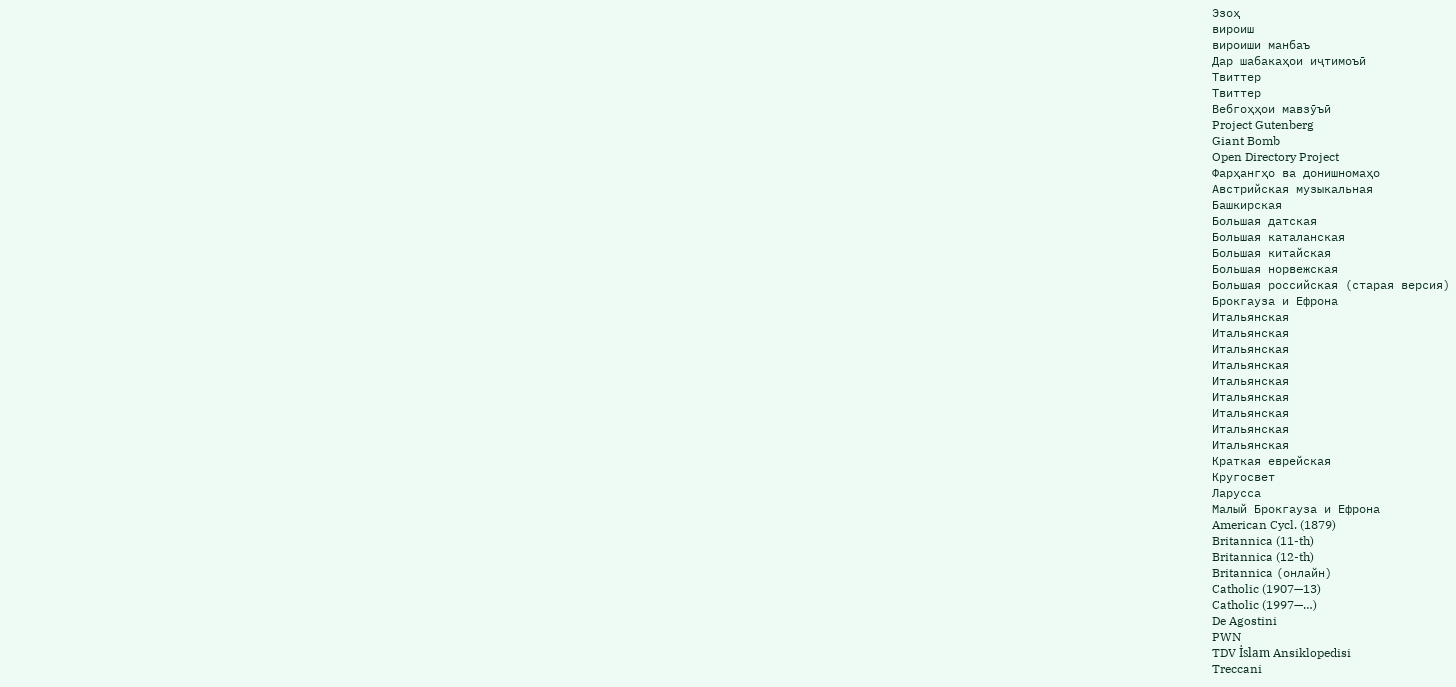Эзоҳ
вироиш
вироиши манбаъ
Дар шабакаҳои иҷтимоъӣ
Твиттер
Твиттер
Вебгоҳҳои мавзӯъӣ
Project Gutenberg
Giant Bomb
Open Directory Project
Фарҳангҳо ва донишномаҳо
Австрийская музыкальная
Башкирская
Большая датская
Большая каталанская
Большая китайская
Большая норвежская
Большая российская (старая версия)
Брокгауза и Ефрона
Итальянская
Итальянская
Итальянская
Итальянская
Итальянская
Итальянская
Итальянская
Итальянская
Итальянская
Краткая еврейская
Кругосвет
Ларусса
Малый Брокгауза и Ефрона
American Cycl. (1879)
Britannica (11-th)
Britannica (12-th)
Britannica (онлайн)
Catholic (1907—13)
Catholic (1997—…)
De Agostini
PWN
TDV İslam Ansiklopedisi
Treccani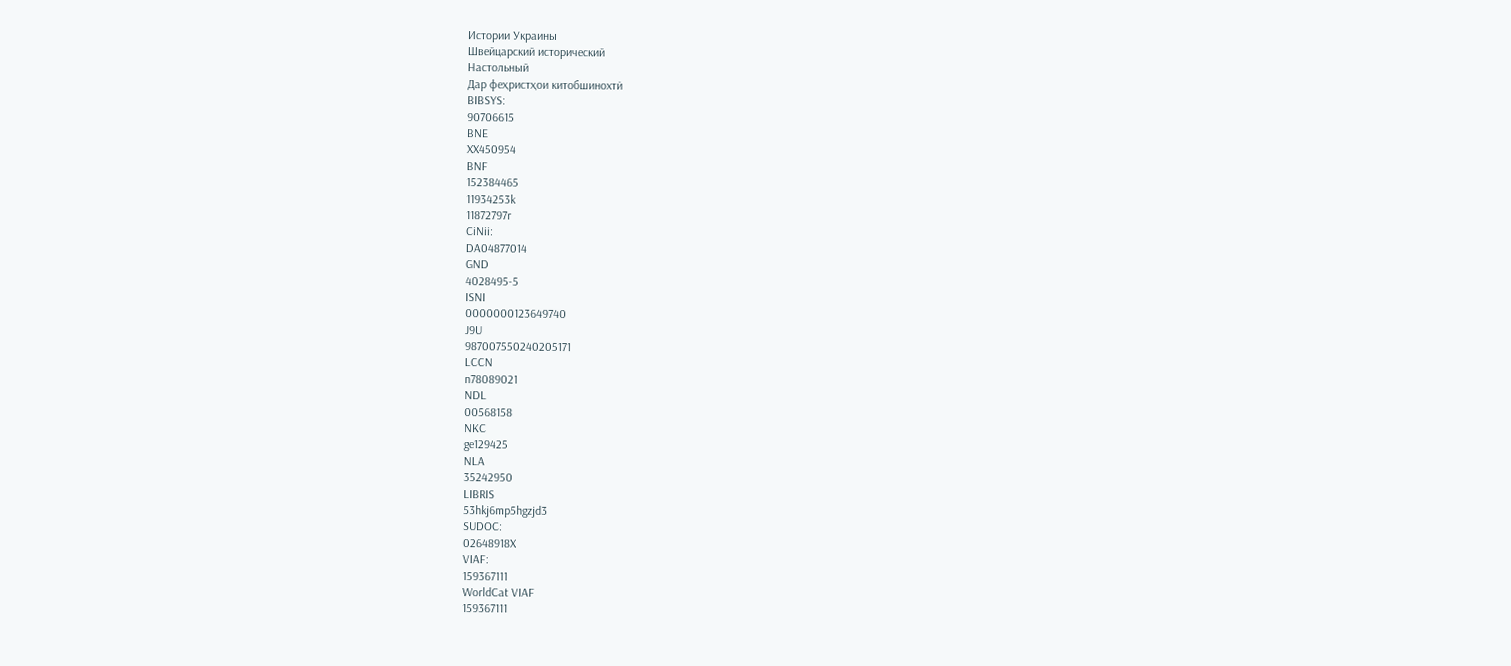Истории Украины
Швейцарский исторический
Настольный
Дар феҳристҳои китобшинохтӣ
BIBSYS:
90706615
BNE
XX450954
BNF
152384465
11934253k
11872797r
CiNii:
DA04877014
GND
4028495-5
ISNI
0000000123649740
J9U
987007550240205171
LCCN
n78089021
NDL
00568158
NKC
ge129425
NLA
35242950
LIBRIS
53hkj6mp5hgzjd3
SUDOC:
02648918X
VIAF:
159367111
WorldCat VIAF
159367111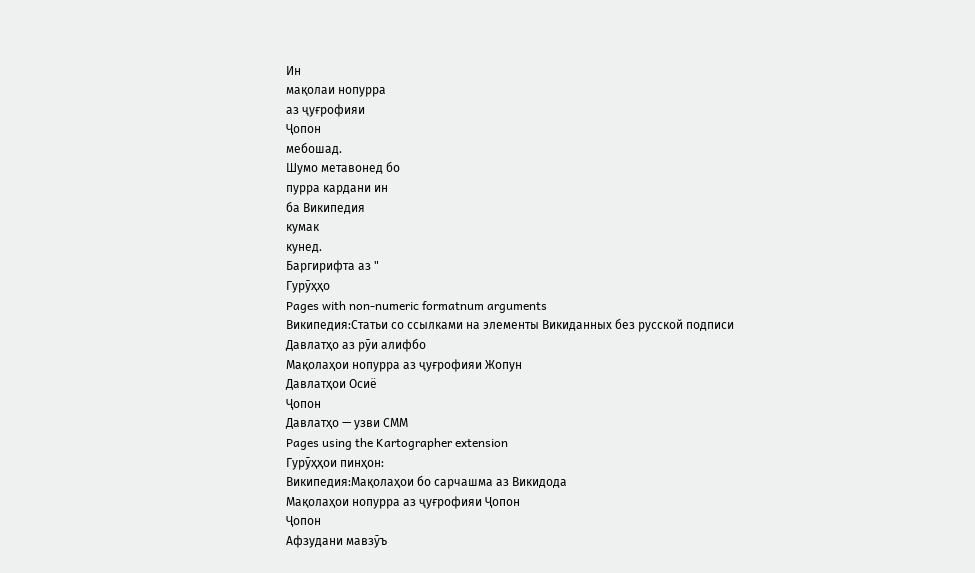Ин
мақолаи нопурра
аз ҷуғрофияи
Ҷопон
мебошад.
Шумо метавонед бо
пурра кардани ин
ба Википедия
кумак
кунед.
Баргирифта аз "
Гурӯҳҳо
Pages with non-numeric formatnum arguments
Википедия:Статьи со ссылками на элементы Викиданных без русской подписи
Давлатҳо аз рӯи алифбо
Мақолаҳои нопурра аз ҷуғрофияи Жопун
Давлатҳои Осиё
Ҷопон
Давлатҳо — узви СММ
Pages using the Kartographer extension
Гурӯҳҳои пинҳон:
Википедия:Мақолаҳои бо сарчашма аз Викидода
Мақолаҳои нопурра аз ҷуғрофияи Ҷопон
Ҷопон
Афзудани мавзӯъ